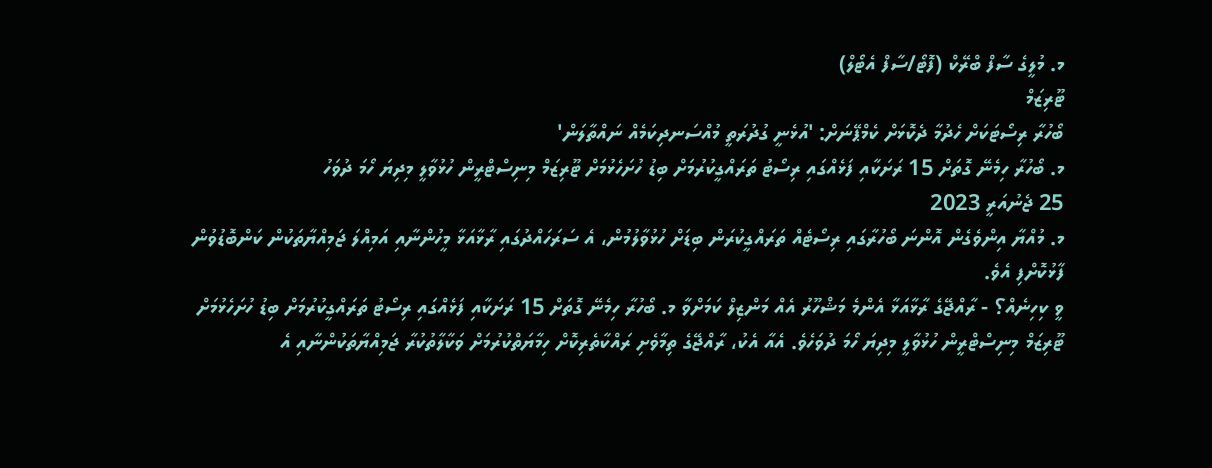މ. މުލީގެ ސާފް ބްރޭކް (ފޮޓޯ/ސާފް އެޓޯލް)
ޓޫރިޒަމް
ބޯހުރާ ރިސޯޓަކަށް ހެދުމާ ދެކޮޅަށް ކެމްޕޭނަށް: 'އުޅެނީ ގުދުރަތީ މުއްސަނދިކަމެއް ނައްތާލަން'
މ. ބޯހުރާ ހިމެނޭ ގޮތަށް 15 ރަށަކާއި ފަޅެއްގައި ރިސޯޓު ތަރައްގީކުރުމަށް ބިޑު ހުށަހެޅުމަށް ޓޫރިޒަމް މިނިސްޓްރީން ހުޅުވާލީ މިދިޔަ ހޯމަ ދުވަހު
25 ޖެނުއަރީ 2023
މ. މުއްޔާ އިންވެގެން އޮންނަ ބޯހުރާގައި ރިސޯޓެއް ތަރައްގީކުރަން ބިޑަށް ހުޅުވާލުމުން، އެ ސަރަހައްދުގައި ރާޅާއަޅާ މީހުންނާއި އަމިއްލަ ޖަމިއްޔާތަކުން ކަންބޮޑުވުން ފާޅުކޮށްފި އެވެ.
ވީ ކިހިނެއް؟ - ރާއްޖޭގެ ރާޅާއަޅާ އެންމެ މަޝްހޫރު އެއް މަންޒިލް ކަމަށްވާ މ. ބޯހުރާ ހިމެނޭ ގޮތަށް 15 ރަށަކާއި ފަޅެއްގައި ރިސޯޓު ތަރައްގީކުރުމަށް ބިޑު ހުށަހެޅުމަށް ޓޫރިޒަމް މިނިސްޓްރީން ހުޅުވާލީ މިދިޔަ ހޯމަ ދުވަހެވެ. އެއާ އެކު، ރާއްޖޭގެ ތިމާވެށި ރައްކާތެރިކޮށް ހިމާޔަތްކުރުމަށް ވަކާލާތުކުރާ ޖަމިއްޔާތަކުންނާއި އެ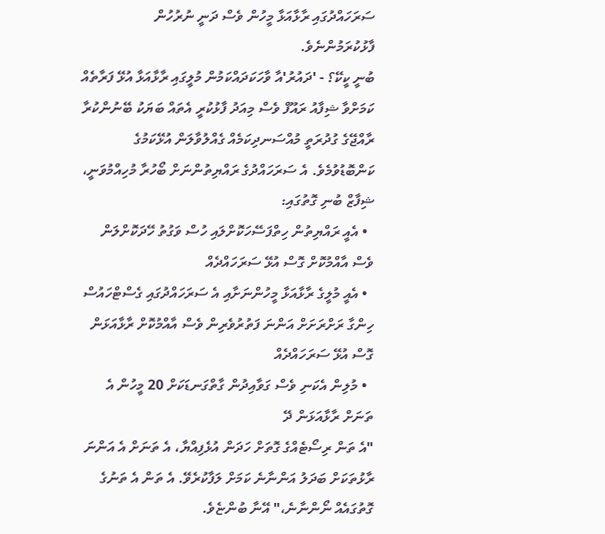ސަރަހައްދުގައި ރާޅާއަޅާ މީހުން ވެސް ދަނީ ނުރުހުން ފާޅުކުރަމުންނެވެ.
ބުނީ ކީކޭ؟ - 'ދައުރު'އާ ވާހަކަދައްކަމުން މުލީގައި ރާޅާއަޅާ އުޅޭ ފަރާތެއް ކަމަށްވާ ޝިފާއު ރައޫފް ވެސް މިއަދު ފާޅުކުރީ އެތައް ބަޔަކު ބޭނުންކުރާ ރާއްޖޭގެ ގުދުރަތީ މުއްސަނދިކަމެއް ގެއްލުވާލަން އުޅޭކަމުގެ ކަންބޮޑުވުމެވެ. އެ ސަރަހައްދުގެ ރައްޔިތުންނަށް ބޯހުރާ މުހިއްމުވަނީ، ޝިފާޒް ބުނި ގޮތުގައި:
  • އެއީ ރައްޔިތުން ހިތްފަސޭހަކޮށްލައި ހުސް ވަގުތު ހޭދަކޮށްލަން ވެސް އާއްމުކޮށް ގޮސް އުޅޭ ސަރަހައްދެއް
  • އެއީ މުލީގެ ރާޅާއަޅާ މީހުންނަށާއި އެ ސަރަހައްދުގައި ގެސްޓްހައުސް ހިންގާ ރަށްރަށަށް އަންނަ ފަތުރުވެރިން ވެސް އާއްމުކޮށް ރާޅާއަޅަން ގޮސް އުޅޭ ސަރަހައްދެއް
  • މުލިން އެކަނި ވެސް ގަވާއިދުން ގާތްގަނޑަކަށް 20 މީހުން އެ ތަނަށް ރާޅާއަޅަން ދޭ
"އެ ތަން ރިސޯޓެއްގެ ގޮތަށް ހަދަން އުޅެފިއްޔާ، އެ ތަނަށް އެ އަންނަ ރާޅުތަކަށް ބަދަލު އަންނާނެ ކަމަށް ލަފާކުރެވޭ. އެ ތަން އެ ތަނުގެ ގޮތުގައެއް ނޯންނާނެ،" އޭނާ ބުންޏެވެ.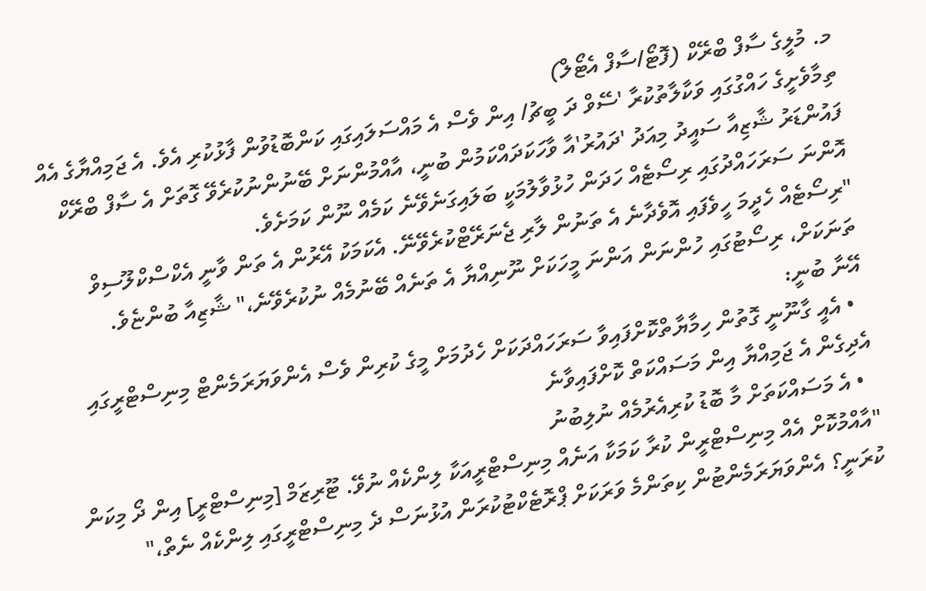މ. މުލީގެ ސާފް ބްރޭކް (ފޮޓޯ/ސާފް އެޓޯލް)
ތިމާވެށީގެ ހައްގުގައި ވަކާލާތުކުރާ 'ސޭވް ދަ ބީޗު/ އިން ވެސް އެ މައްސަލައިގައި ކަންބޮޑުވުން ފާޅުކުރި އެވެ. އެ ޖަމިއްޔާގެ އެއް ފައުންޑަރު ޝާޒިއާ ސައީދު މިއަދު 'ދައުރު'އާ ވާހަކަދައްކަމުން ބުނީ، އާއްމުންނަށް ބޭނުންނުކުރެވޭ ގޮތަށް އެ ސާފް ބްރޭކް އޮންނަ ސަރަހައްދުގައި ރިސޯޓެއް ހަދަން ހުޅުވާލުމަކީ ބަލައިގަނެވޭނެ ކަމެއް ނޫން ކަމަށެވެ.
"ރިސޯޓެއް ހެދީމަ ހީވެފައި އޮވެދާނެ އެ ތަނުން ލާރި ޖެނަރޭޓްކުރެވޭނޭ. އެކަމަކު އޭރުން އެ ތަން ވާނީ އެކްސްކްލޫސިވް ތަނަކަށް، ރިސޯޓުގައި ހުންނަން އަންނަ މީހަކަށް ނޫނިއްޔާ އެ ތަނެއް ބޭނުމެއް ނުކުރެވޭނެ،" ޝާޒިއާ ބުންޏެވެ.
އޭނާ ބުނީ:
  • އެއީ ގާނޫނީ ގޮތުން ހިމާޔާތްކޮށްފައިވާ ސަރަހައްދަކަށް ހެދުމަށް މީގެ ކުރިން ވެސް އެންވަޔަރަމެންޓް މިނިސްޓްރީގައި އެދިގެން އެ ޖަމިއްޔާ އިން މަސައްކަތް ކޮށްފައިވާނެ
  • އެ މަސައްކަތަށް މާ ބޮޑު ކުރިއެރުމެއް ނުލިބުނު
"އާއްމުކޮށް އެއް މިނިސްޓްރީން ކުރާ ކަމަކާ އަނެއް މިނިސްޓްރީއަކާ ލިންކެއް ނުވޭ. ޓޫރިޒަމް [މިނިސްޓްރީ] އިން ދޯ މިކަން ކުރަނީ؟ އެންވަޔަރަމެންޓުން ކިތަންމެ ވަރަކަށް ޕްރޮޓެކްޓުކުރަން އުޅުނަސް ދެ މިނިސްޓްރީގައި ލިންކެއް ނެތް،"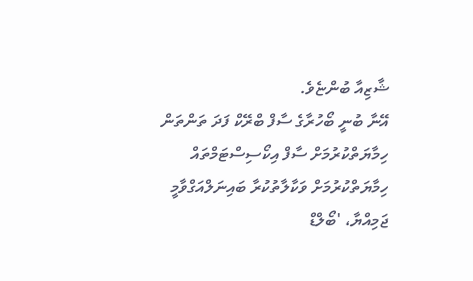ޝާޒިއާ ބުންޏެވެ.
އޭނާ ބުނީ ބޯހުރާގެ ސާފް ބްރޭކް ފަދަ ތަންތަން ހިމާޔަތްކުރުމަށް ސާފް އިކޯސިސްޓަމްތައް ހިމާޔަތްކުރުމަށް ވަކާލާތުކުރާ ބައިނަލްއަގްވާމީ ޖަމިއްޔާ، 'ބޯލްޑް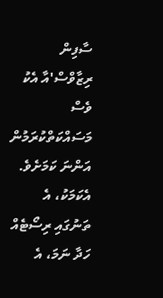ސާފިން ރިޒާވްސް'އާ އެކު ވެސް މަސައްކަތްކުރަމުން އަންނަ ކަމަށެވެ. އެކަމަކު، އެ ތަނުގައި ރިސޯޓެއް ހަދާ ނަމަ، އެ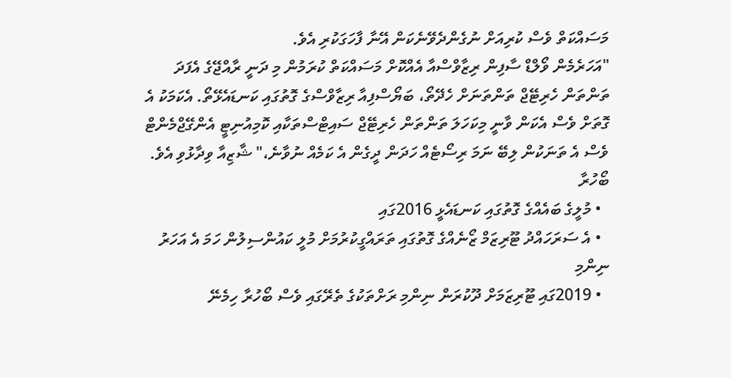މަސައްކަތް ވެސް ކުރިއަށް ނުގެންދެވޭނެކަން އޭނާ ފާހަގަކުރި އެވެ.
"އަހަރެމެން ވޯލްޑް ސާފިން ރިޒާވްސްއާ އެއްކޮށް މަސައްކަތް ކުރަމުން މި ދަނީ ރާއްޖޭގެ އެފަދަ ތަންތަން ހެރިޓޭޖް ތަންތަނަށް ހެދޭތޯ، ބަޔޯސްފިއާ ރިޒާވްސްގެ ގޮތުގައި ކަނޑައެޅޭތޯ. އެކަމަކު އެ ގޮތަށް ވެސް އެކަން ވާނީ މިކަހަލަ ތަންތަން ހެރިޓޭޖް ސައިޓްސްތަކާއި ކޮމިއުނިޓީ އެންގޭޖްމެންޓް ވެސް އެ ތަނަކުން ލިބޭ ނަމަ ރިސޯޓެއް ހަދަން ދީގެން އެ ކަމެއް ނުވާނެ،" ޝާޒިއާ ވިދާޅުވި އެވެ.
ބޯހުރާ
  • މުލީގެ ބައެއްގެ ގޮތުގައި ކަނޑައެޅީ 2016ގައި
  • އެ ސަރަހައްދު ޓޫރިޒަމް ޒޯނެއްގެ ގޮތުގައި ތަރައްގީކުރުމަށް މުލީ ކައުންސިލުން ހަމަ އެ އަހަރު ނިންމި
  • 2019ގައި ޓޫރިޒަމަށް ދޫކުރަން ނިންމި ރަށްތަކުގެ ތެރޭގައި ވެސް ބޯހުރާ ހިމެނޭ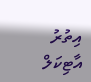އިތުރު އާޓިކަލް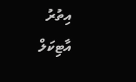އިތުރު އާޓިކަލް